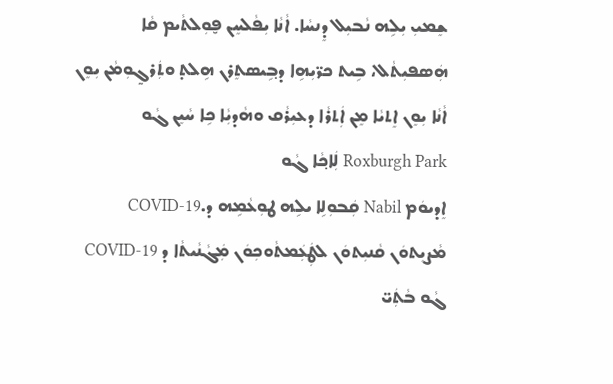ܫܸܡܝܼ ܝܼܠܹܗ ܢܵܒܝܼܠ ܕܸܢܚܵܐ. ܐܵܢܵܐ ܝܼܦܵܠܚܸܢ ܦ̮ܘܼܠܬܵܝܡ ܩܵܐ ܗܲܣܦܝܼܬܵܠ، ܒܹܝܬ ܟܪ̈ܝܼܗܹܐ ܕܒ݂ܹܝܣܬܸܪܢ ܗܹܠܬ̣ ܘܬܲܪܓ̰ܘܼܡܵܢ ܝܼܘܸܢ
ܐܵܢܵܐ ܝܼܘܸܢ ܐܸܬܝܵܐ ܡܸܢ ܐܲܬܪܵܐ ܕܥܝܼܪܵܩ ܘܗܵܕܝܼܵܐ ܟܹܐ ܚܵܝܸܢ ܓܵܘ Roxburgh Park ܠܲܐܟ݂ܵܐ ܓܵܘ
ܐܸܕܝܘܿܡ Nabil ܩܲܒܘܼܠܹܐ ܝܠܹܗ ܛܘܼܥܵܡܹܗ ܕ.COVID-19
ܡܵܨܝܼܬܘܿܢ ܩܵܢܝܼܬܘܿܢ ܠܛܲܥܲܡܬܵܘܟܼܘܿܢ ܡܲܓܵܢܵܝܬܵܐ ܕ COVID-19 ܓܵܘ ܒܵܬܲܝ̈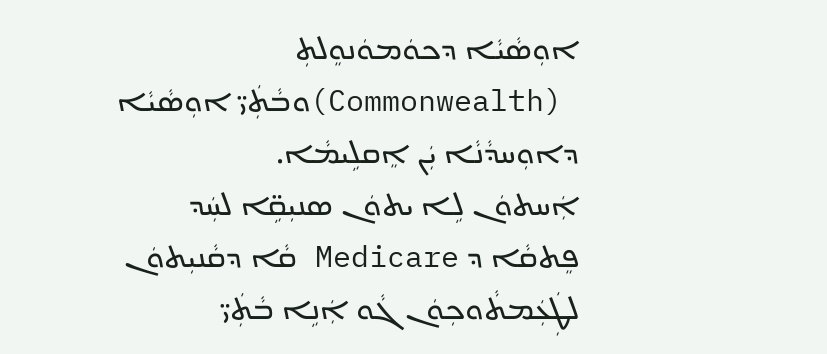ܐܘܼܣܵܝܵܐ ܕܟܘܿܡܘܿܢܘܸܠܬܼ
 (Commonwealth)ܘܒܵܬܲܝ̈ ܐܘܼܣܵܝܵܐ ܕܐܘܼܚܕܵܢܵܐ ܝܲܢ ܐܸܩܠܹܝܡܵܐ.
ܐܲܚܬܘܿܢ ܠܹܐ ܝܬܘܿܢ ܣܢܝܼܩܹ̈ܐ ܠܚܲܕ ܦܸܬܩܵܐ ܕ Medicare ܩܵܐ ܕܩܵܢܝܼܬܘܿܢ ܠܛܲܥܲܡܬܵܘܟܼܘܿܢ ܓܵܘ ܐܲܢܹܐ ܒܵܬܲܝ̈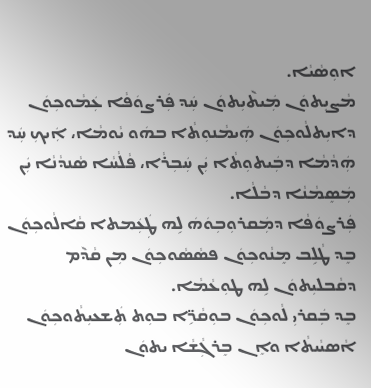ܐܘܼܣܵܝܵܐ.
ܡܵܨܝܼܬܘܿܢ ܡܲܝܬ݉ܝܼܬܘܿܢ ܚܲܕ ܦܲܪܨܘܿܦܵܐ ܥܲܡܵܘܟܼܘܿܢ ܕܐܝܼܬܠܵܘܟܼܘܿܢ ܗܲܝܡܵܢܘܼܬܵܐ ܒܗܿܘ ܝܵܘܡܵܐ، ܐܲܝܟܼ ܚܲܕ ܗܲܕܵܡܵܐ ܕܒܲܝܬܘܼܬܵܐ ܝܲܢ ܚܲܒܼܪܵܐ، ܦܵܠܵܚܵܐ ܣܵܢܕܵܢܵܐ ܝܲܢ ܡܲܣܸܡܵܢܵܐ ܕܒܵܠܵܐ.
ܦܲܪܨܘܿܦܵܐ ܕܡܲܩܪܘܼܒܼܘܿܗܿ ܠܹܗ ܛܲܥܲܡܬܐ ܩܵܐܠܵܘܟܼܘܿܢ ܒܸܕ ܛܵܠܹܒ ܡܸܢܵܘܟܼܘܿܢ ܦܣܵܣܵܘܟܼܘܿܢ ܡܼܢ ܩܵܕ݉ܡ ܕܩܵܒܠܝܼܬܘܿܢ ܠܹܗ ܛܘܼܥܵܡܵܐ.
ܒܸܕ ܒܲܩܪܝܼ ܠܵܘܟܼܘܿܢ ܒܘܼܩܵܪܹ̈ܐ ܒܘܼܬ ܬܲܫܥܝܼܬܵܘܟܼܘܿܢ ܐܵܣܝܵܝܬܵܐ ܘܐܸܢ ܒܸܪܓܼܵܫܵܐ ܝܬܘܿܢ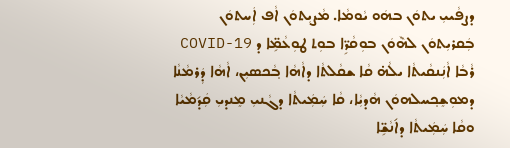ܕܨܦܵܝܝܼ ܝܬܘܿܢ ܒܗܿܘ ܝܵܘܡܵܐ. ܡܵܨܝܼܬܘܿܢ ܐܵܦ ܐܲܚܬܘܿܢ ܒܲܩܪܝܼܬܘܿܢ ܠܗ݉ܘܿܢ ܒܘܼܩܵܪܹ̈ܐ ܒܘܼܬ ܛܘܼܥܵܡܹ̈ܐ ܕ COVID-19
ܪܵܒܵܐ ܐܵܢܲܢܩܵܝܬܵܐ ܝܠܵܗ̇ ܩܵܐ ܫܩܵܠܬܵܐ ܕܐܵܗܵܐ ܒ݂ܵܟܣܝܼܢ، ܐܵܗܵܐ ܕܲܪܡܵܢܵܐ ܕܡܘܼܫܸܟ݂ܚܠܗܘܿܢ ܗܵܕܝܼܵܐ، ܩܵܐ ܚܲܡܲܝܬܵܐ ܕܓܵܢܝܼ ܡܸܢܕܝܼ ܩܲܕ݇ܡܵܝܵܐ ܘܩܵܐ ܚܲܡܲܝܬܵܐ ܕܐ݇ܢܵܫܹ̈ܐ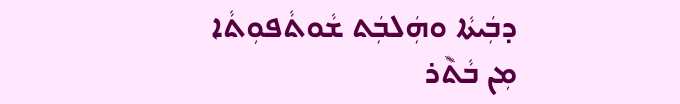ܕܒܲܝܬܵܐ ܘܗܲܠܒܲܬ ܫܵܘܬܵܦܘܼܬܵܐ
ܡܼܢ ܒܵܬ݉ܪ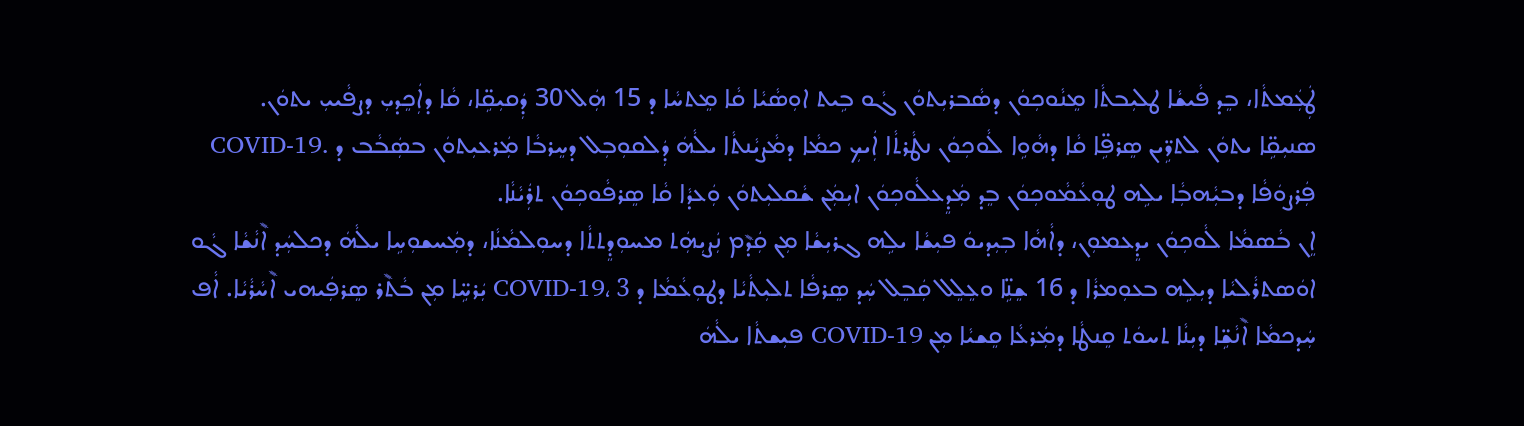ܛܲܥܲܡܬܵܐ، ܒܸܕ ܦܵܝܫܵܐ ܛܠܝܼܒܬܵܐ ܡܸܢܵܘܟܼܘܿܢ ܕܣܵܒܪܝܼܬܘܿܢ ܓܵܘ ܒܹܝܬ ܐܘܼܣܵܝܵܐ ܩܵܐ ܡܸܬܚܵܐ ܕ 15 ܗܲܠ 30 ܕܲܩܝܼܩܹ̈ܐ، ܩܵܐ ܕܐܲܟܸܕܝܼ ܕܨܦܵܝܝܼ ܝܬܘܿܢ.
ܣܢܝܼܩܹ̈ܐ ܝܬܘܿܢ ܠܬܖܹ̈ܝܢ ܣܸܪܦܹ̈ܐ ܩܵܐ ܕܗܵܘܹܐ ܠܵܘܟܼܘܿܢ ܢܛܵܪܬܵܐ ܐܲܝܟܼ ܟܡܵܐ ܕܡܵܨܝܵܢܬܵܐ ܝܠܵܗܿ ܕܲܠܩܘܼܒܼܠ ܕܚܸܪܒܵܐ ܡܲܪܥܝܼܬܘܿܢ ܒܣܲܒܵܒ ܕ .COVID-19 ܦܲܪܨܘܿܦܵܐ ܕܒܝܼܵܗܒܼܵܐ ܝܠܹܗ ܛܘܼܥܵܡܵܘܟܼܘܿܢ ܒܸܕ ܡܲܕܸܥܠܵܘܟܼܘܿܢ ܐܝܼܡܲܢ ܫܵܩܠܝܼܬܘܿܢ ܘܲܥܕܵܐ ܩܵܐ ܣܸܪܦܵܘܟܼܘܿܢ ܬܪܲܝܵܢܵܐ.
ܐܸܢ ܒܵܣܡܵܐ ܠܵܘܟܼܘܿܢ ܝܕܸܥܡܘܼܢ، ܕܐܵܗܵܐ ܒܼܝܼܕܝܘܿ ܦܝܼܫܵܐ ܝܠܹܗ ܓܪܝܼܫܵܐ ܡܼܢ ܩܲܕ݉ܡ ܢܲܨܝܼܗܲܬ ܡܚܘܼܕܸܬܬܵܐ ܕܚܘܼܠܡܵܢܵܐ، ܕܡܲܚܫܘܼܚܹܐ ܝܠܵܗܿ ܕܟܠܚܲܕ ܐ݉ܢܵܫܵܐ ܓܵܘ ܐܘܿܣܬܪܵܠܝܵܐ ܕܝܼܠܹܗ ܒܥܘܼܡܪܵܐ ܕ 16 ܫܸܢܹ̈ܐ ܘܥܸܠܸܠ ܩܲܒܸܠ ܚܲܕ ܣܸܪܦܵܐ ܬܠܝܼܬܵܝܵܐ ܕܛܘܼܥܵܡܵܐ ܕ COVID-19، 3 ܝܲܪܚܹ̈ܐ ܡܼܢ ܒܵܬ݉ܪ ܣܸܪܦܲܝܗܝ ܐ݉ܚܵܪܵܝܵܐ. ܐܵܦ ܚܲܕܟܡܵܐ ܐ݉ܢܵܫܹ̈ܐ ܕܝܼܢܵܐ ܬܚܘܿܬ ܩܸܢܛܵܐ ܕܡܲܪܥܵܐ ܩܸܫܝܵܐ ܡܼܢ COVID-19 ܦܝܼܫܬܵܐ ܝܠܵܗܿ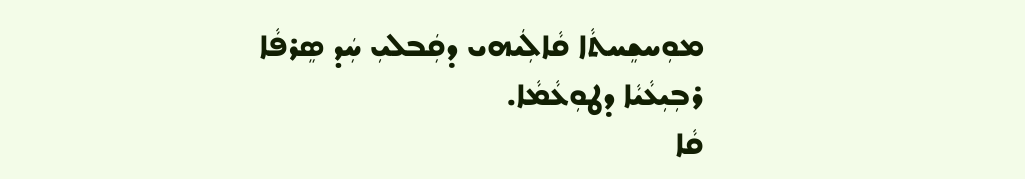ܡܘܼܚܫܸܚܬܵܐ ܩܵܐܠܲܝܗܝ ܕܩܲܒܠܝܼ ܚܲܕ ܣܸܪܦܵܐ ܪܒܼܝܼܥܵܝܵܐ ܕܛܘܼܥܵܡܵܐ.
ܩܵܐ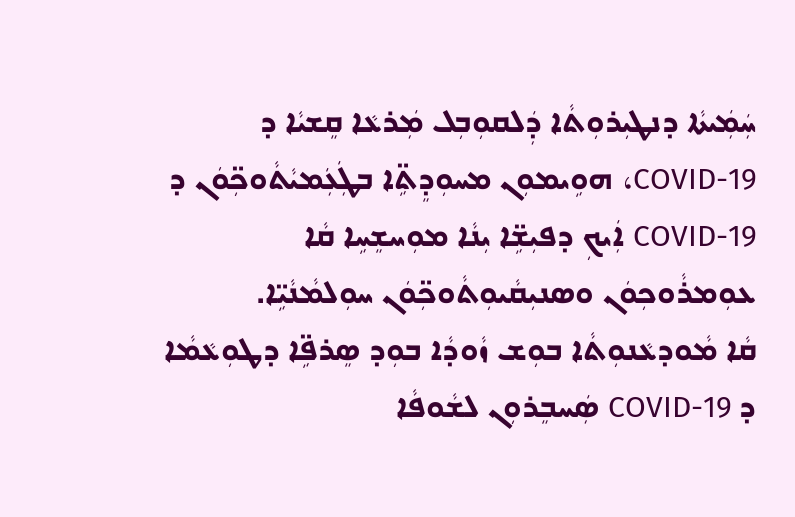ܚܲܡܲܝܬܵܐ ܕܢܛܝܼܪܘܼܬܵܐ ܕܲܠܩܘܼܒܼܠ ܡܲܪܥܵܐ ܩܸܫܝܵܐ ܕ COVID-19، ܗܘܹܝܡܘܼܢ ܡܚܘܼܕܸܬܹ̈ܐ ܒܛܲܥܲܡܝܵܬܵܘܟܼ̈ܘܿܢ ܕ COVID-19 ܐܲܝܟܼ ܕܦܝܼܫܹ̈ܐ ܝܼܢܵܐ ܡܘܼܚܫܸܚܹܐ ܩܵܐ ܥܘܼܡܪܵܘܟܼܘܿܢ ܘܣܢܝܼܩܵܝܘܼܬܵܘܟܼ̈ܘܿܢ ܚܘܼܠܡܵܢܵܝܹ̈ܐ.
ܩܵܐ ܡܵܘܕܥܵܢܘܼܬܵܐ ܒܘܼܫ ܙܵܘܕܵܐ ܒܘܼܕ ܣܸܪܦܹ̈ܐ ܕܛܘܼܥܵܡܵܐ ܕ COVID-19 ܣܲܚܒܸܪܘܼܢ ܠܫܵܘܦܵܐ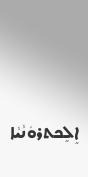ܐܸܠܸܟܬܪܘܿܢܵܝܵܐ